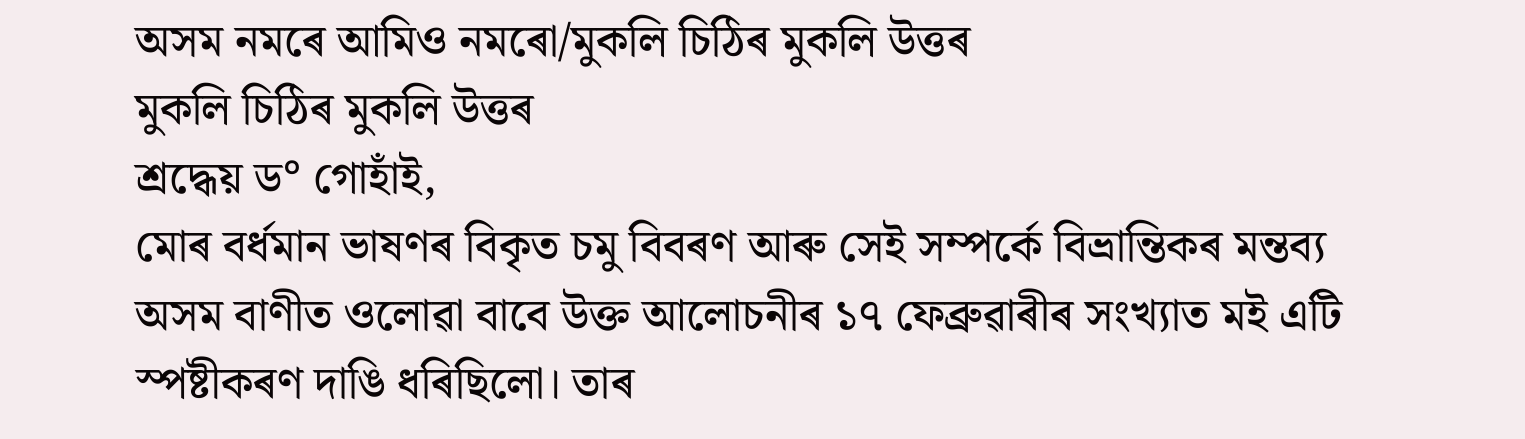অসম নমৰে আমিও নমৰো/মুকলি চিঠিৰ মুকলি উত্তৰ
মুকলি চিঠিৰ মুকলি উত্তৰ
শ্ৰদ্ধেয় ড° গোহাঁই,
মোৰ বৰ্ধমান ভাষণৰ বিকৃত চমু বিবৰণ আৰু সেই সম্পৰ্কে বিভ্ৰান্তিকৰ মন্তব্য অসম বাণীত ওলোৱা বাবে উক্ত আলোচনীৰ ১৭ ফেব্ৰুৱাৰীৰ সংখ্যাত মই এটি স্পষ্টীকৰণ দাঙি ধৰিছিলো। তাৰ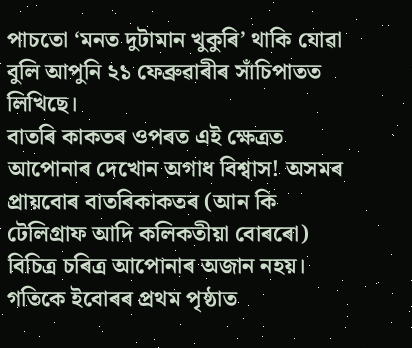পাচতো ‘মনত দুটামান খুকুৰি’ থাকি যোৱা বুলি আপুনি ২১ ফেব্ৰুৱাৰীৰ সাঁচিপাতত লিখিছে।
বাতৰি কাকতৰ ওপৰত এই ক্ষেত্ৰত আপোনাৰ দেখোন অগাধ বিশ্বাস! অসমৰ প্ৰায়বোৰ বাতৰিকাকতৰ (আন কি টেলিগ্ৰাফ আদি কলিকতীয়া বোৰৰো) বিচিত্ৰ চৰিত্ৰ আপোনাৰ অজান নহয়। গতিকে ইবোৰৰ প্ৰথম পৃষ্ঠাত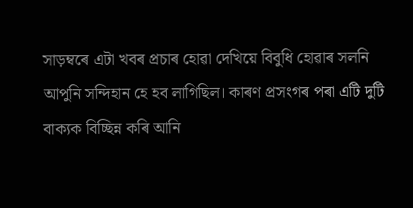সাড়ম্বৰে এটা খবৰ প্ৰচাৰ হোৱা দেখিয়ে বিবুধি হোৱাৰ সলনি আপুনি সন্দিহান হে হব লাগিছিল। কাৰণ প্ৰসংগৰ পৰা এটি দুটি বাক্যক বিচ্ছিন্ন কৰি আনি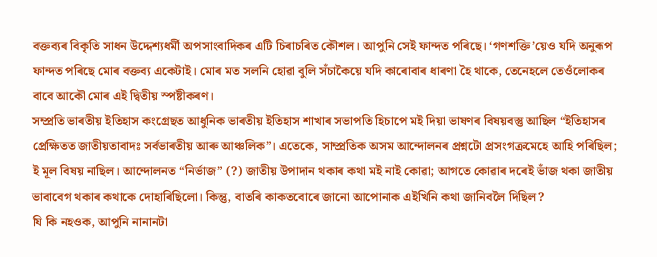বক্তব্যৰ বিকৃতি সাধন উদ্দেশ্যধৰ্মী অপসাংবাদিকৰ এটি চিৰাচৰিত কৌশল। আপুনি সেই ফান্দত পৰিছে। ‘গণশক্তি’য়েও যদি অনুৰূপ ফান্দত পৰিছে মোৰ বক্তব্য একেটাই। মোৰ মত সলনি হোৱা বুলি সঁচাকৈয়ে যদি কাৰোবাৰ ধাৰণা হৈ থাকে, তেনেহলে তেওঁলোকৰ বাবে আকৌ মোৰ এই দ্বিতীয় স্পষ্টীকৰণ।
সম্প্ৰতি ভাৰতীয় ইতিহাস কংগ্ৰেছত আধুনিক ভাৰতীয় ইতিহাস শাখাৰ সভাপতি হিচাপে মই দিয়া ভাষণৰ বিষয়বস্তু আছিল “ইতিহাসৰ প্ৰেক্ষিতত জাতীয়তাবাদঃ সৰ্বভাৰতীয় আৰু আঞ্চলিক”। এতেকে, সাম্প্ৰতিক অসম আন্দোলনৰ প্ৰশ্নটো প্ৰসংগক্ৰমেহে আহি পৰিছিল; ই মূল বিষয় নাছিল। আন্দোলনত “নিৰ্ভাজ” (?) জাতীয় উপাদান থকাৰ কথা মই নাই কোৱা; আগতে কোৱাৰ দৰেই ভাঁজ থকা জাতীয় ভাবাবেগ থকাৰ কথাকে দোহাৰিছিলো। কিন্তু, বাতৰি কাকতবোৰে জানো আপোনাক এইখিনি কথা জানিবলৈ দিছিল?
যি কি নহওক, আপুনি নানানটা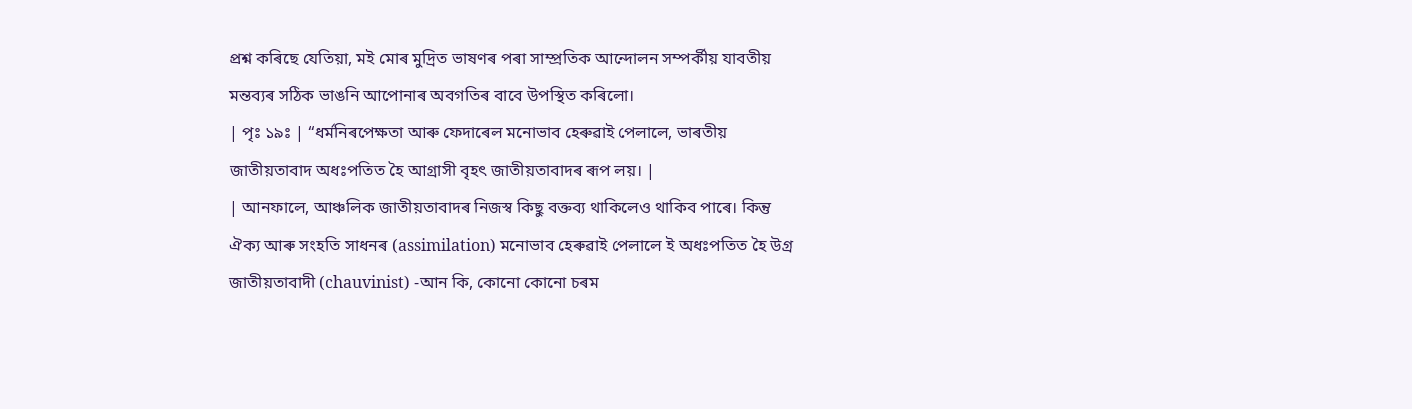প্ৰশ্ন কৰিছে যেতিয়া, মই মোৰ মুদ্ৰিত ভাষণৰ পৰা সাম্প্ৰতিক আন্দোলন সম্পৰ্কীয় যাবতীয় মন্তব্যৰ সঠিক ভাঙনি আপোনাৰ অবগতিৰ বাবে উপস্থিত কৰিলো।
| পৃঃ ১৯ঃ | “ধৰ্মনিৰপেক্ষতা আৰু ফেদাৰেল মনোভাব হেৰুৱাই পেলালে, ভাৰতীয় জাতীয়তাবাদ অধঃপতিত হৈ আগ্ৰাসী বৃহৎ জাতীয়তাবাদৰ ৰূপ লয়। |
| আনফালে, আঞ্চলিক জাতীয়তাবাদৰ নিজস্ব কিছু বক্তব্য থাকিলেও থাকিব পাৰে। কিন্তু ঐক্য আৰু সংহতি সাধনৰ (assimilation) মনোভাব হেৰুৱাই পেলালে ই অধঃপতিত হৈ উগ্ৰ জাতীয়তাবাদী (chauvinist) -আন কি, কোনো কোনো চৰম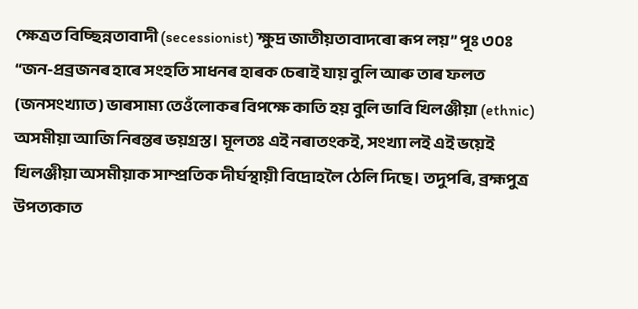ক্ষেত্ৰত বিচ্ছিন্নতাবাদী (secessionist) ক্ষুদ্ৰ জাতীয়তাবাদৰো ৰূপ লয়” পূঃ ৩০ঃ “জন-প্ৰব্ৰজনৰ হাৰে সংহতি সাধনৰ হাৰক চেৰাই যায় বুলি আৰু তাৰ ফলত (জনসংখ্যাত) ভাৰসাম্য তেওঁলোকৰ বিপক্ষে কাতি হয় বুলি ভাবি খিলঞ্জীয়া (ethnic) অসমীয়া আজি নিৰন্তৰ ভয়গ্ৰস্ত। মূলতঃ এই নৰাতংকই, সংখ্যা লই এই ভয়েই খিলঞ্জীয়া অসমীয়াক সাম্প্ৰতিক দীৰ্ঘস্থায়ী বিদ্ৰোহলৈ ঠেলি দিছে। তদুপৰি, ব্ৰহ্মপুত্ৰ উপত্যকাত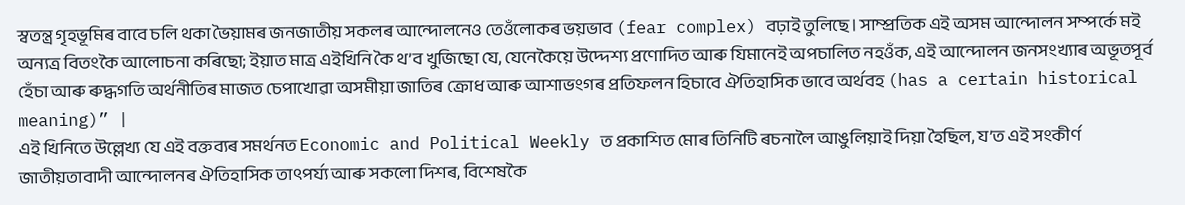স্বতন্ত্ৰ গৃহভূমিৰ বাবে চলি থকা ভৈয়ামৰ জনজাতীয় সকলৰ আন্দোলনেও তেওঁলোকৰ ভয়ভাব (fear complex) বঢ়াই তুলিছে। সাম্প্ৰতিক এই অসম আন্দোলন সম্পৰ্কে মই অন্যত্ৰ বিতংকৈ আলোচনা কৰিছো; ইয়াত মাত্ৰ এইখিনি কৈ থ’ব খুজিছো যে, যেনেকৈয়ে উদ্দেশ্য প্ৰণোদিত আৰু যিমানেই অপচালিত নহওঁক, এই আন্দোলন জনসংখ্যাৰ অভূতপূৰ্ব হেঁচা আৰু ৰুদ্ধগতি অৰ্থনীতিৰ মাজত চেপাখোৱা অসমীয়া জাতিৰ ক্ৰোধ আৰু আশাভংগৰ প্ৰতিফলন হিচাবে ঐতিহাসিক ভাবে অৰ্থবহ (has a certain historical meaning)” |
এই খিনিতে উল্লেখ্য যে এই বক্তব্যৰ সমৰ্থনত Economic and Political Weekly ত প্ৰকাশিত মোৰ তিনিটি ৰচনালৈ আঙুলিয়াই দিয়া হৈছিল, য’ত এই সংকীৰ্ণ জাতীয়তাবাদী আন্দোলনৰ ঐতিহাসিক তাৎপৰ্য্য আৰু সকলো দিশৰ, বিশেষকৈ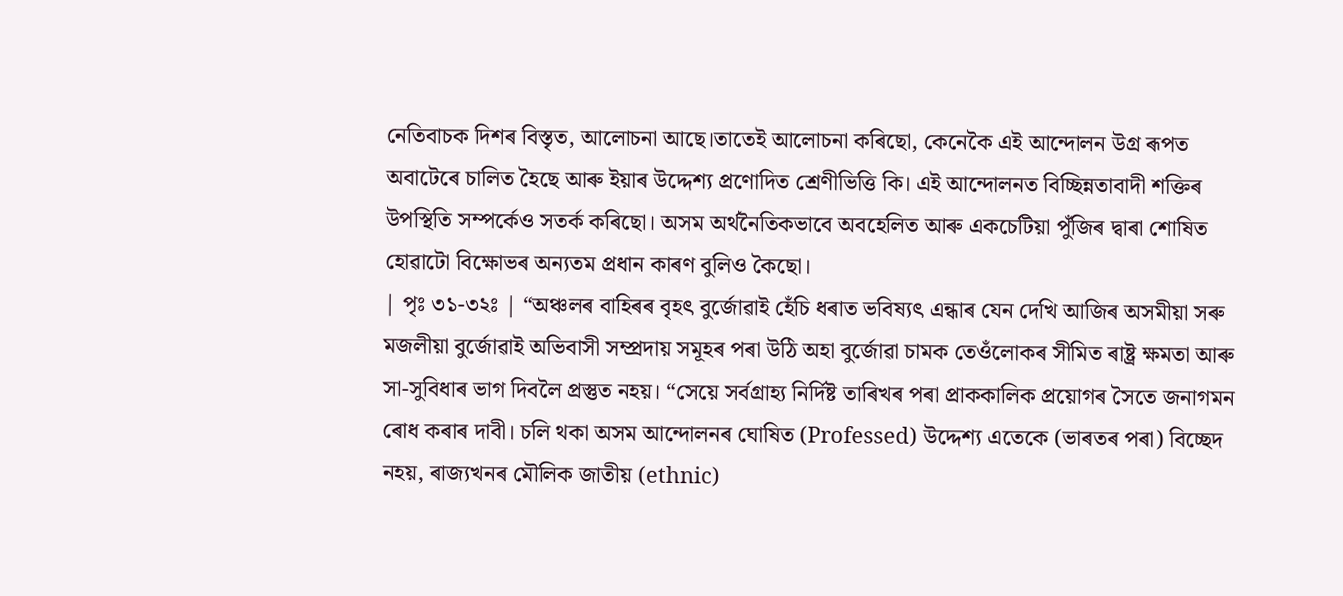নেতিবাচক দিশৰ বিস্তৃত, আলোচনা আছে।তাতেই আলোচনা কৰিছো, কেনেকৈ এই আন্দোলন উগ্ৰ ৰূপত অবাটেৰে চালিত হৈছে আৰু ইয়াৰ উদ্দেশ্য প্ৰণোদিত শ্ৰেণীভিত্তি কি। এই আন্দোলনত বিচ্ছিন্নতাবাদী শক্তিৰ উপস্থিতি সম্পৰ্কেও সতৰ্ক কৰিছো। অসম অৰ্থনৈতিকভাবে অবহেলিত আৰু একচেটিয়া পুঁজিৰ দ্বাৰা শোষিত হোৱাটো বিক্ষোভৰ অন্যতম প্ৰধান কাৰণ বুলিও কৈছো।
| পৃঃ ৩১-৩২ঃ | “অঞ্চলৰ বাহিৰৰ বৃহৎ বুৰ্জোৱাই হেঁচি ধৰাত ভবিষ্যৎ এন্ধাৰ যেন দেখি আজিৰ অসমীয়া সৰু মজলীয়া বুৰ্জোৱাই অভিবাসী সম্প্ৰদায় সমূহৰ পৰা উঠি অহা বুৰ্জোৱা চামক তেওঁলোকৰ সীমিত ৰাষ্ট্ৰ ক্ষমতা আৰু সা-সুবিধাৰ ভাগ দিবলৈ প্ৰস্তুত নহয়। “সেয়ে সৰ্বগ্ৰাহ্য নিৰ্দিষ্ট তাৰিখৰ পৰা প্ৰাককালিক প্ৰয়োগৰ সৈতে জনাগমন ৰোধ কৰাৰ দাবী। চলি থকা অসম আন্দোলনৰ ঘোষিত (Professed) উদ্দেশ্য এতেকে (ভাৰতৰ পৰা) বিচ্ছেদ নহয়, ৰাজ্যখনৰ মৌলিক জাতীয় (ethnic)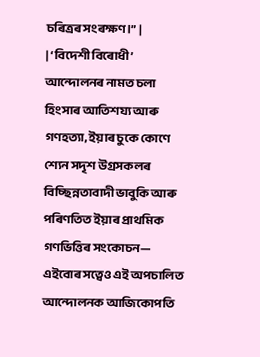চৰিত্ৰৰ সংৰক্ষণ।” |
| ‘বিদেশী বিৰোধী’ আন্দোলনৰ নামত চলা হিংসাৰ আতিশয্য আৰু গণহত্যা, ইয়াৰ চুকে কোণে শ্যেন সদৃশ উগ্ৰসকলৰ বিচ্ছিন্নতাবাদী ভাবুকি আৰু পৰিণতিত ইয়াৰ প্ৰাথমিক গণভিত্তিৰ সংকোচন— এইবোৰ সত্বেও এই অপচালিত আন্দোলনক আজিকোপতি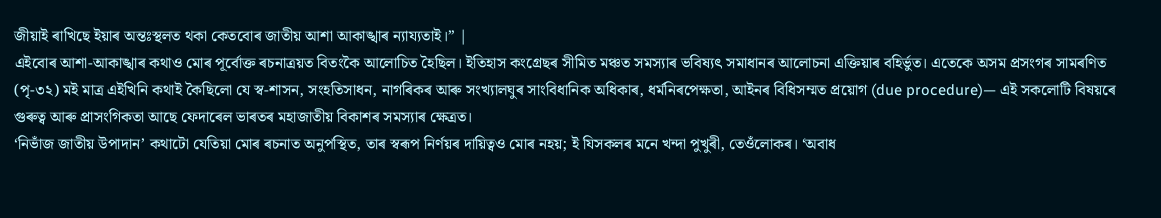জীয়াই ৰাখিছে ইয়াৰ অন্তঃস্থলত থকা কেতবোৰ জাতীয় আশা আকাঙ্খাৰ ন্যায্যতাই।” |
এইবোৰ আশা-আকাঙ্খাৰ কথাও মোৰ পূৰ্বোক্ত ৰচনাত্ৰয়ত বিতংকৈ আলোচিত হৈছিল। ইতিহাস কংগ্ৰেছৰ সীমিত মঞ্চত সমস্যাৰ ভবিষ্যৎ সমাধানৰ আলোচনা এক্তিয়াৰ বহিৰ্ভুত। এতেকে অসম প্ৰসংগৰ সামৰণিত (পৃ-৩২) মই মাত্ৰ এইখিনি কথাই কৈছিলো যে স্ব-শাসন, সংহতিসাধন, নাগৰিকৰ আৰু সংখ্যালঘুৰ সাংবিধানিক অধিকাৰ, ধৰ্মনিৰপেক্ষতা, আইনৰ বিধিসম্মত প্ৰয়োগ (due procedure)— এই সকলোটি বিষয়ৰে গুৰুত্ব আৰু প্ৰাসংগিকতা আছে ফেদাৰেল ভাৰতৰ মহাজাতীয় বিকাশৰ সমস্যাৰ ক্ষেত্ৰত।
‘নিভাঁজ জাতীয় উপাদান’ কথাটো যেতিয়া মোৰ ৰচনাত অনুপস্থিত, তাৰ স্বৰূপ নিৰ্ণয়ৰ দায়িত্বও মোৰ নহয়; ই যিসকলৰ মনে খন্দা পুখুৰী, তেওঁলোকৰ। ‘অবাধ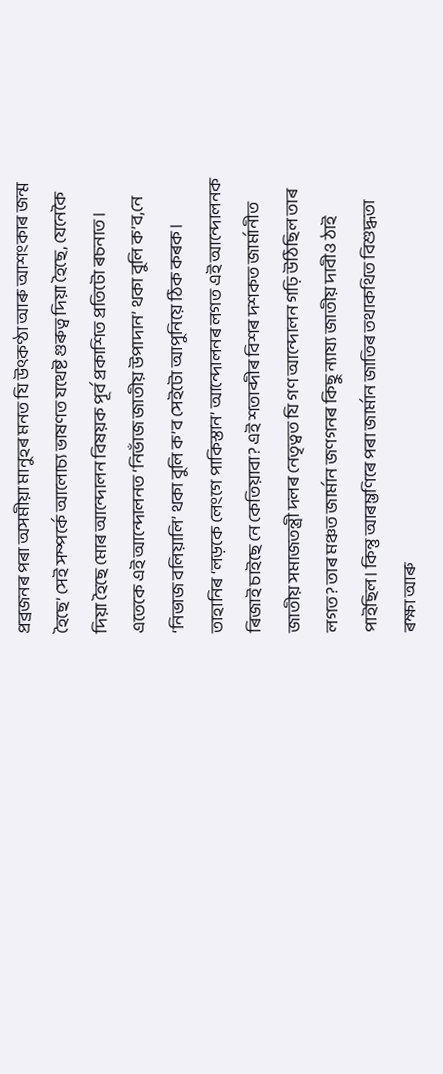প্ৰব্ৰজনৰ পৰা অসমীয়া মানুহৰ মনত যি উৎকণ্ঠা আৰু আশংকাৰ জন্ম হৈছে’ সেই সম্পৰ্কে আলোচ্য ভাষণত যথেষ্ট গুৰুত্ব দিয়া হৈছে, যেনেকৈ দিয়া হৈছে মোৰ আন্দোলন বিষয়ক পূৰ্ব প্ৰকাশিত প্ৰতিটো ৰচনাত। এতেকে এই আন্দোলনত ‘নিভাঁজ জাতীয় উপাদান’ থকা বুলি ক’ব,নে ‘নিভাজ বলিয়ালি’ থকা বুলি ক’ব সেইটো আপুনিয়ে ঠিক কৰক।
তাহানিৰ ‘লড়কে লেংগে পাকিস্তান’ আন্দোলনৰ লগত এই আন্দোলনক ৰিজাই চাইছে নে কেতিয়াবা? এই শতাব্দীৰ বিশৰ দশকত জাৰ্মানীত জাতীয় সমাজতন্ত্ৰী দলৰ নেতৃত্বত যি গণ আন্দোলন গঢ়ি উঠিছিল তাৰ লগত? তাৰ মঞ্চত জাৰ্মান জণগনৰ কিছু ন্যায্য জাতীয় দাবীও ঠাই পাইছিল। কিন্তু আৰম্ভণিৰে পৰা জাৰ্মান জাতিৰ তথাকথিত বিশুদ্ধতা ৰক্ষা আৰু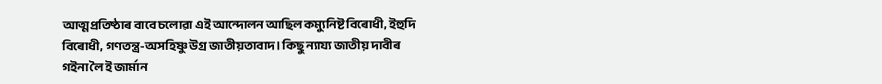আত্মপ্ৰতিষ্ঠাৰ বাবে চলোৱা এই আন্দোলন আছিল কম্যুনিষ্ট বিৰোধী, ইহুদি বিৰোধী, গণতন্ত্ৰ-অসহিষ্ণু উগ্ৰ জাতীয়তাবাদ। কিছু ন্যায্য জাতীয় দাবীৰ গইনা লৈ ই জাৰ্মান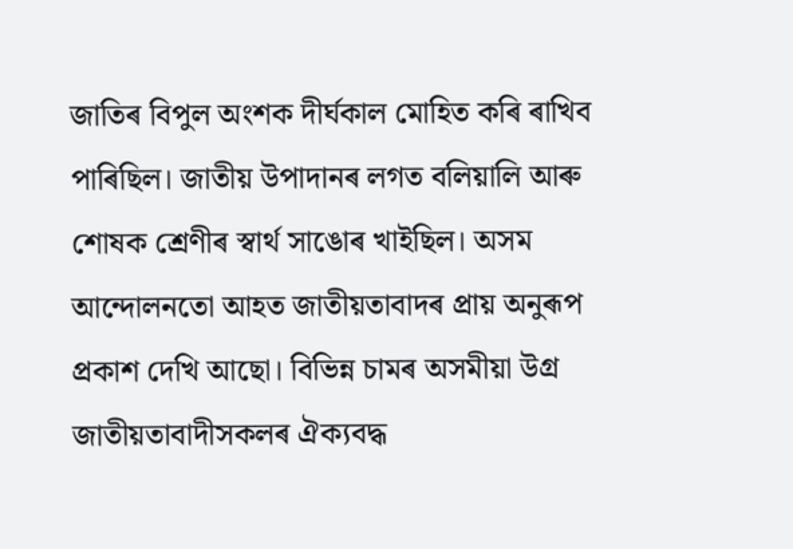জাতিৰ বিপুল অংশক দীৰ্ঘকাল মোহিত কৰি ৰাখিব পাৰিছিল। জাতীয় উপাদানৰ লগত বলিয়ালি আৰু শোষক শ্ৰেণীৰ স্বাৰ্থ সাঙোৰ খাইছিল। অসম আন্দোলনতো আহত জাতীয়তাবাদৰ প্ৰায় অনুৰূপ প্ৰকাশ দেখি আছো। বিভিন্ন চামৰ অসমীয়া উগ্ৰ জাতীয়তাবাদীসকলৰ ঐক্যবদ্ধ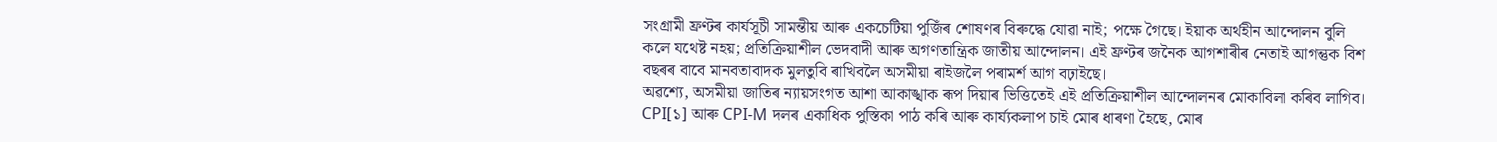সংগ্ৰামী ফ্ৰণ্টৰ কাৰ্যসূচী সামন্তীয় আৰু একচেটিয়া পুজিঁৰ শোষণৰ বিৰুদ্ধে যোৱা নাই; পক্ষে গৈছে। ইয়াক অৰ্থহীন আন্দোলন বুলি কলে যথেষ্ট নহয়; প্ৰতিক্ৰিয়াশীল ভেদবাদী আৰু অগণতান্ত্ৰিক জাতীয় আন্দোলন। এই ফ্ৰণ্টৰ জনৈক আগশাৰীৰ নেতাই আগন্তুক বিশ বছৰৰ বাবে মানবতাবাদক মুলতুবি ৰাখিবলৈ অসমীয়া ৰাইজলৈ পৰামৰ্শ আগ বঢ়াইছে।
অৱশ্যে, অসমীয়া জাতিৰ ন্যায়সংগত আশা আকাঙ্খাক ৰূপ দিয়াৰ ভিত্তিতেই এই প্ৰতিক্ৰিয়াশীল আন্দোলনৰ মোকাবিলা কৰিব লাগিব। CPI[১] আৰু CPI-M দলৰ একাধিক পুস্তিকা পাঠ কৰি আৰু কাৰ্য্যকলাপ চাই মোৰ ধাৰণা হৈছে, মোৰ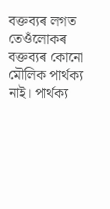বক্তব্যৰ লগত তেওঁলোকৰ বক্তব্যৰ কোনো মৌলিক পাৰ্থক্য নাই। পাৰ্থক্য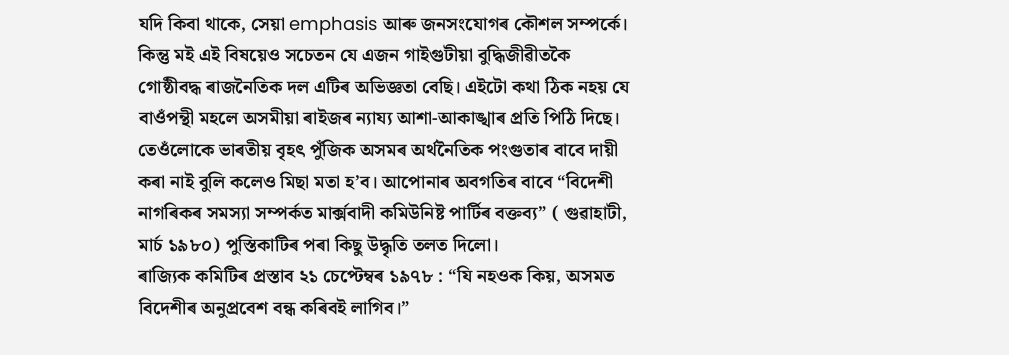যদি কিবা থাকে, সেয়া emphasis আৰু জনসংযোগৰ কৌশল সম্পৰ্কে। কিন্তু মই এই বিষয়েও সচেতন যে এজন গাইগুটীয়া বুদ্ধিজীৱীতকৈ গোষ্ঠীবদ্ধ ৰাজনৈতিক দল এটিৰ অভিজ্ঞতা বেছি। এইটো কথা ঠিক নহয় যে বাওঁপন্থী মহলে অসমীয়া ৰাইজৰ ন্যায্য আশা-আকাঙ্খাৰ প্ৰতি পিঠি দিছে। তেওঁলোকে ভাৰতীয় বৃহৎ পুঁজিক অসমৰ অৰ্থনৈতিক পংগুতাৰ বাবে দায়ী কৰা নাই বুলি কলেও মিছা মতা হ’ব। আপোনাৰ অবগতিৰ বাবে “বিদেশী নাগৰিকৰ সমস্যা সম্পৰ্কত মাৰ্ক্সবাদী কমিউনিষ্ট পাৰ্টিৰ বক্তব্য” ( গুৱাহাটী, মাৰ্চ ১৯৮০) পুস্তিকাটিৰ পৰা কিছু উদ্ধৃতি তলত দিলো।
ৰাজ্যিক কমিটিৰ প্ৰস্তাব ২১ চেপ্টেম্বৰ ১৯৭৮ : “যি নহওক কিয়, অসমত বিদেশীৰ অনুপ্ৰবেশ বন্ধ কৰিবই লাগিব।”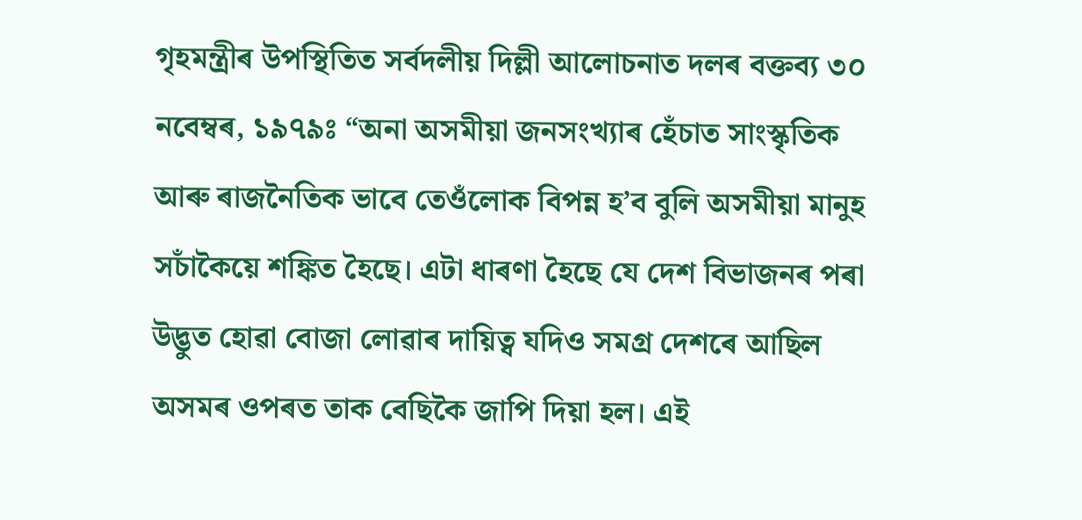গৃহমন্ত্ৰীৰ উপস্থিতিত সৰ্বদলীয় দিল্লী আলোচনাত দলৰ বক্তব্য ৩০ নবেম্বৰ, ১৯৭৯ঃ “অনা অসমীয়া জনসংখ্যাৰ হেঁচাত সাংস্কৃতিক আৰু ৰাজনৈতিক ভাবে তেওঁলোক বিপন্ন হ’ব বুলি অসমীয়া মানুহ সচাঁকৈয়ে শঙ্কিত হৈছে। এটা ধাৰণা হৈছে যে দেশ বিভাজনৰ পৰা উদ্ভুত হোৱা বোজা লোৱাৰ দায়িত্ব যদিও সমগ্ৰ দেশৰে আছিল অসমৰ ওপৰত তাক বেছিকৈ জাপি দিয়া হল। এই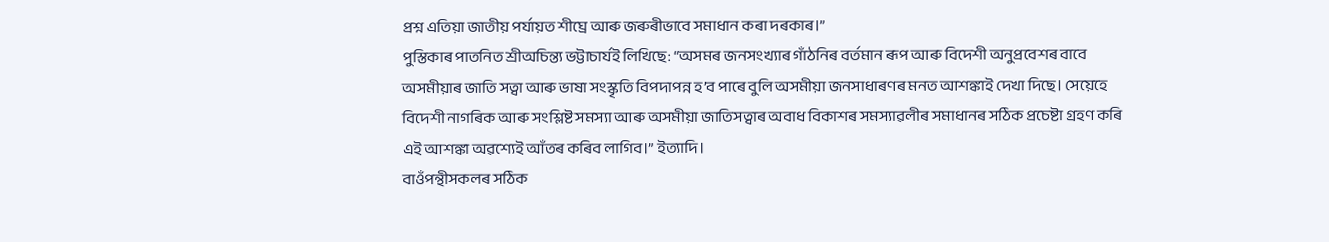প্ৰশ্ন এতিয়া জাতীয় পৰ্যায়ত শীঘ্ৰে আৰু জৰুৰীভাবে সমাধান কৰা দৰকাৰ।”
পুস্তিকাৰ পাতনিত শ্ৰীঅচিন্ত্য ভট্টাচাৰ্যই লিখিছে: “অসমৰ জনসংখ্যাৰ গাঁঠনিৰ বৰ্তমান ৰূপ আৰু বিদেশী অনুপ্ৰবেশৰ বাবে অসমীয়াৰ জাতি সত্বা আৰু ভাষা সংস্কৃতি বিপদাপন্ন হ’ব পাৰে বুলি অসমীয়া জনসাধাৰণৰ মনত আশঙ্কাই দেখা দিছে। সেয়েহে বিদেশী নাগৰিক আৰু সংশ্লিষ্ট সমস্যা আৰু অসমীয়া জাতিসত্বাৰ অবাধ বিকাশৰ সমস্যাৱলীৰ সমাধানৰ সঠিক প্ৰচেষ্টা গ্ৰহণ কৰি এই আশঙ্কা অৱশ্যেই আঁতৰ কৰিব লাগিব।” ইত্যাদি।
বাওঁপন্থীসকলৰ সঠিক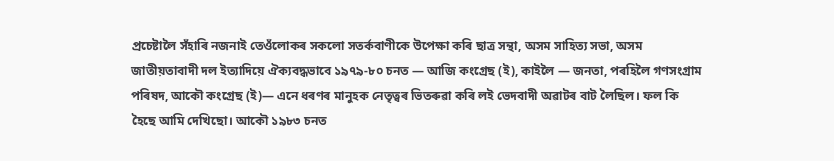প্ৰচেষ্টালৈ সঁহাৰি নজনাই তেওঁলোকৰ সকলো সতৰ্কবাণীকে উপেক্ষা কৰি ছাত্ৰ সন্থা, অসম সাহিত্য সভা, অসম জাতীয়তাবাদী দল ইত্যাদিয়ে ঐক্যবদ্ধভাবে ১৯৭৯-৮০ চনত — আজি কংগ্ৰেছ (ই), কাইলৈ — জনতা, পৰহিলৈ গণসংগ্ৰাম পৰিষদ, আকৌ কংগ্ৰেছ (ই)— এনে ধৰণৰ মানুহক নেতৃত্বৰ ভিতৰুৱা কৰি লই ভেদবাদী অৱাটৰ বাট লৈছিল। ফল কি হৈছে আমি দেখিছো। আকৌ ১৯৮৩ চনত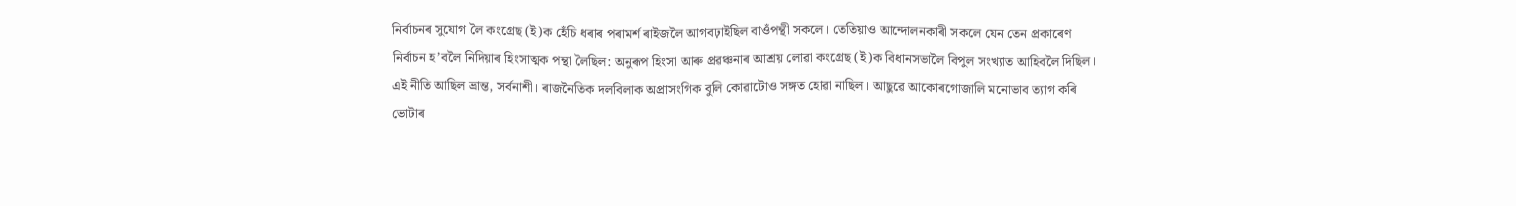নিৰ্বাচনৰ সুযোগ লৈ কংগ্ৰেছ (ই)ক হেঁচি ধৰাৰ পৰামৰ্শ ৰাইজলৈ আগবঢ়াইছিল বাওঁপন্থী সকলে। তেতিয়াও আন্দোলনকাৰী সকলে যেন তেন প্ৰকাৰেণ নিৰ্বাচন হ’বলৈ নিদিয়াৰ হিংসাত্মক পন্থা লৈছিল: অনুৰূপ হিংসা আৰু প্ৰৱঞ্চনাৰ আশ্ৰয় লোৱা কংগ্ৰেছ (ই)ক বিধানসভালৈ বিপুল সংখ্যাত আহিবলৈ দিছিল। এই নীতি আছিল ভ্ৰান্ত, সৰ্বনাশী। ৰাজনৈতিক দলবিলাক অপ্ৰাসংগিক বুলি কোৱাটোও সঙ্গত হোৱা নাছিল। আছুৱে আকোৰগোজালি মনোভাব ত্যাগ কৰি ভোটাৰ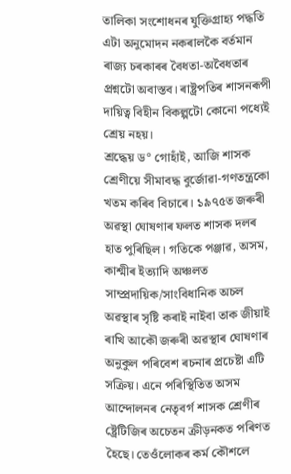তালিকা সংশোধনৰ যুক্তিগ্ৰাহ্য পদ্ধতি এটা অনুমোদন নকৰালকৈ বৰ্তমান ৰাজ্য চৰকাৰৰ বৈধতা-অবৈধতাৰ প্ৰশ্নটো অবাস্তব। ৰাষ্ট্ৰপতিৰ শাসনৰূপী দায়িত্ব বিহীন বিকল্পটো কোনো পধ্যেই শ্ৰেয় নহয়।
শ্ৰদ্ধেয় ড° গোহাঁই, আজি শাসক শ্ৰেণীয়ে সীমাবদ্ধ বুৰ্জোৱা-গণতন্ত্ৰকো খতম কৰিব বিচাৰে। ১৯৭৫ত জৰুৰী অৱস্থা ঘোষণাৰ ফলত শাসক দলৰ হাত পুৰিছিল। গতিকে পঞ্জাৱ, অসম, কাশ্মীৰ ইত্যাদি অঞ্চলত সাম্প্ৰদায়িক/সাংবিধানিক অচল অৱস্থাৰ সৃষ্টি কৰাই নাইবা তাক জীয়াই ৰাখি আকৌ জৰুৰী অৱস্থাৰ ঘোষণাৰ অনুকুল পৰিবেশ ৰচনাৰ প্ৰচেষ্টা এটি সক্ৰিয়। এনে পৰিস্থিতিত অসম আন্দোলনৰ নেতৃবৰ্গ শাসক শ্ৰেণীৰ ষ্ট্ৰেটিজিৰ অচেতন ক্ৰীড়নকত পৰিণত হৈছে। তেওঁলোকৰ কৰ্ম কৌশলে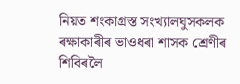নিয়ত শংকাগ্ৰস্ত সংখ্যালঘুসকলক ৰক্ষাকাৰীৰ ভাওধৰা শাসক শ্ৰেণীৰ শিবিৰলৈ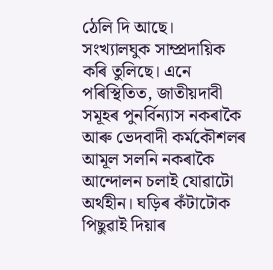ঠেলি দি আছে। সংখ্যালঘুক সাম্প্ৰদায়িক কৰি তুলিছে। এনে পৰিস্থিতিত, জাতীয়দাবী সমূহৰ পুনৰ্বিন্যাস নকৰাকৈ আৰু ভেদবাদী কৰ্মকৌশলৰ আমূল সলনি নকৰাকৈ আন্দোলন চলাই যোৱাটো অৰ্থহীন। ঘড়িৰ কঁটাটোক পিছুৱাই দিয়াৰ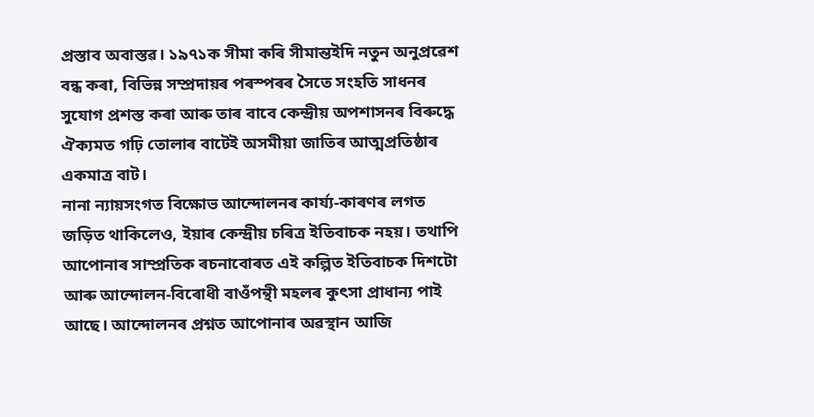প্ৰস্তাব অবাস্তৱ। ১৯৭১ক সীমা কৰি সীমান্তইদি নতুন অনুপ্ৰৱেশ বন্ধ কৰা, বিভিন্ন সম্প্ৰদায়ৰ পৰস্পৰৰ সৈতে সংহতি সাধনৰ সুযোগ প্ৰশস্ত কৰা আৰু তাৰ বাবে কেন্দ্ৰীয় অপশাসনৰ বিৰুদ্ধে ঐক্যমত গঢ়ি তোলাৰ বাটেই অসমীয়া জাতিৰ আত্মপ্ৰতিষ্ঠাৰ একমাত্ৰ বাট।
নানা ন্যায়সংগত বিক্ষোভ আন্দোলনৰ কাৰ্য্য-কাৰণৰ লগত জড়িত থাকিলেও, ইয়াৰ কেন্দ্ৰীয় চৰিত্ৰ ইতিবাচক নহয়। তথাপি আপোনাৰ সাম্প্ৰতিক ৰচনাবোৰত এই কল্পিত ইতিবাচক দিশটো আৰু আন্দোলন-বিৰোধী বাওঁপন্থী মহলৰ কুৎসা প্ৰাধান্য পাই আছে। আন্দোলনৰ প্ৰশ্নত আপোনাৰ অৱস্থান আজি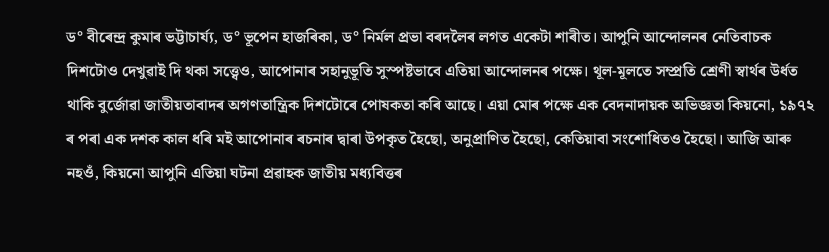ড° বীৰেন্দ্ৰ কুমাৰ ভট্টাচাৰ্য্য, ড° ভূপেন হাজৰিকা, ড° নিৰ্মল প্ৰভা বৰদলৈৰ লগত একেটা শাৰীত। আপুনি আন্দোলনৰ নেতিবাচক দিশটোও দেখুৱাই দি থকা সত্ত্বেও, আপোনাৰ সহানুভূতি সুস্পষ্টভাবে এতিয়া আন্দোলনৰ পক্ষে। থূল-মূলতে সম্প্ৰতি শ্ৰেণী স্বাৰ্থৰ উৰ্ধত থাকি বুৰ্জোৱা জাতীয়তাবাদৰ অগণতান্ত্ৰিক দিশটোৰে পোষকতা কৰি আছে। এয়া মোৰ পক্ষে এক বেদনাদায়ক অভিজ্ঞতা কিয়নো, ১৯৭২ ৰ পৰা এক দশক কাল ধৰি মই আপোনাৰ ৰচনাৰ দ্বাৰা উপকৃত হৈছো, অনুপ্ৰাণিত হৈছো, কেতিয়াবা সংশোধিতও হৈছো। আজি আৰু নহওঁ, কিয়নো আপুনি এতিয়া ঘটনা প্ৰৱাহক জাতীয় মধ্যবিত্তৰ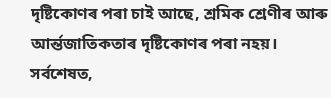দৃষ্টিকোণৰ পৰা চাই আছে, শ্ৰমিক শ্ৰেণীৰ আৰু আৰ্ন্তজাতিকতাৰ দৃষ্টিকোণৰ পৰা নহয়।
সৰ্বশেষত,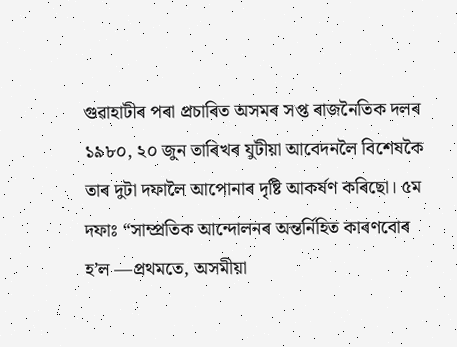গুৱাহাটীৰ পৰা প্ৰচাৰিত অসমৰ সপ্ত ৰাজনৈতিক দলৰ ১৯৮০, ২০ জুন তাৰিখৰ যুটীয়া আবেদনলৈ বিশেষকৈ তাৰ দুটা দফালৈ আপোনাৰ দৃষ্টি আকৰ্ষণ কৰিছো। ৫ম দফাঃ “সাম্প্ৰতিক আন্দোলনৰ অন্তৰ্নিহিত কাৰণবোৰ হ’ল —প্ৰথমতে, অসমীয়া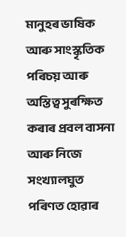মানুহৰ ভাষিক আৰু সাংস্কৃতিক পৰিচয় আৰু অস্তিত্ব সুৰক্ষিত কৰাৰ প্ৰবল বাসনা আৰু নিজে সংখ্যালঘুত পৰিণত হোৱাৰ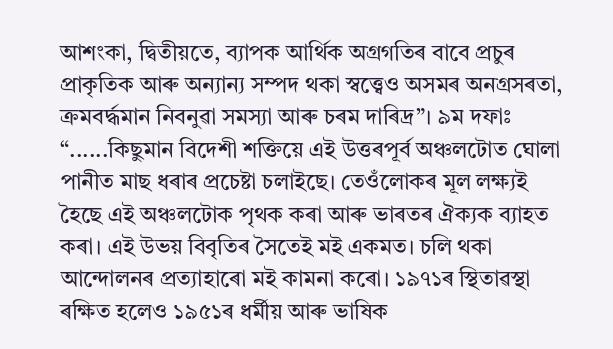আশংকা, দ্বিতীয়তে, ব্যাপক আৰ্থিক অগ্ৰগতিৰ বাবে প্ৰচুৰ প্ৰাকৃতিক আৰু অন্যান্য সম্পদ থকা স্বত্ত্বেও অসমৰ অনগ্ৰসৰতা, ক্ৰমবৰ্দ্ধমান নিবনুৱা সমস্যা আৰু চৰম দাৰিদ্ৰ”। ৯ম দফাঃ “......কিছুমান বিদেশী শক্তিয়ে এই উত্তৰপূৰ্ব অঞ্চলটোত ঘোলা পানীত মাছ ধৰাৰ প্ৰচেষ্টা চলাইছে। তেওঁলোকৰ মূল লক্ষ্যই হৈছে এই অঞ্চলটোক পৃথক কৰা আৰু ভাৰতৰ ঐক্যক ব্যাহত কৰা। এই উভয় বিবৃতিৰ সৈতেই মই একমত। চলি থকা আন্দোলনৰ প্ৰত্যাহাৰো মই কামনা কৰো। ১৯৭১ৰ স্থিতাৱস্থা ৰক্ষিত হলেও ১৯৫১ৰ ধৰ্মীয় আৰু ভাষিক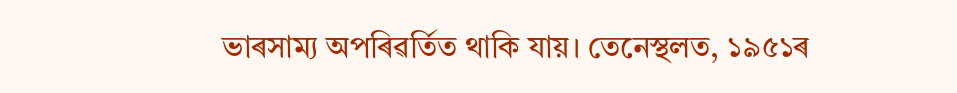ভাৰসাম্য অপৰিৱৰ্তিত থাকি যায়। তেনেস্থলত, ১৯৫১ৰ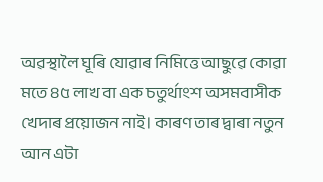অৱস্থালৈ ঘূৰি যোৱাৰ নিমিত্তে আছুৱে কোৱা মতে ৪৫ লাখ বা এক চতুৰ্থাংশ অসমবাসীক খেদাৰ প্ৰয়োজন নাই। কাৰণ তাৰ দ্বাৰা নতুন আন এটা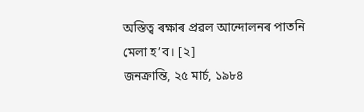অস্তিত্ব ৰক্ষাৰ প্ৰৱল আন্দোলনৰ পাতনি মেলা হ’ব। [২]
জনক্ৰান্তি, ২৫ মাৰ্চ, ১৯৮৪